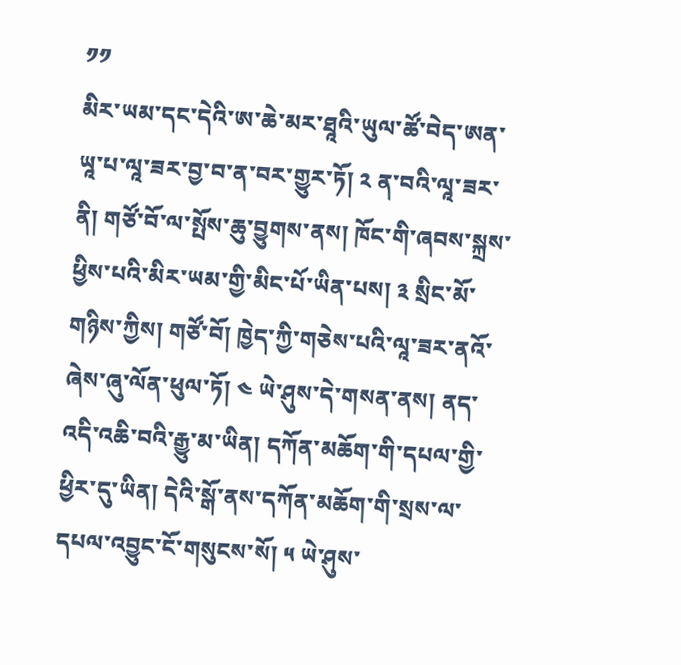༡༡
མིར་ཡམ་དང་དེའི་ཨ་ཆེ་མར་ཐཱའི་ཡུལ་ཚོ་བེད་ཨན་ཡཱ་པ་ལཱ་ཟར་བྱ་བ་ན་བར་གྱུར་ཏོ། ༢ ན་བའི་ལཱ་ཟར་ནི། གཙོ་བོ་ལ་སྤོས་ཆུ་བྱུགས་ནས། ཁོང་གི་ཞབས་སྐྲས་ཕྱིས་པའི་མིར་ཡམ་གྱི་མིང་པོ་ཡིན་པས། ༣ སྲིང་མོ་གཉིས་ཀྱིས། གཙོ་བོ། ཁྱེད་ཀྱི་གཅེས་པའི་ལཱ་ཟར་ནའོ་ཞེས་ཞུ་ལོན་ཕུལ་ཏོ། ༤ ཡེ་ཤུས་དེ་གསན་ནས། ནད་འདི་འཆི་བའི་རྒྱུ་མ་ཡིན། དཀོན་མཆོག་གི་དཔལ་གྱི་ཕྱིར་དུ་ཡིན། དེའི་སྒོ་ནས་དཀོན་མཆོག་གི་སྲས་ལ་དཔལ་འབྱུང་ངོ་གསུངས་སོ། ༥ ཡེ་ཤུས་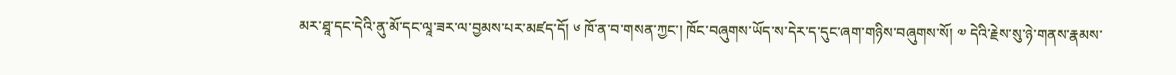མར་ཐཱ་དང་དེའི་ནུ་མོ་དང་ལཱ་ཟར་ལ་བྱམས་པར་མཛད་དོ། ༦ ཁོ་ན་བ་གསན་ཀྱང་། ཁོང་བཞུགས་ཡོད་ས་དེར་ད་དུང་ཞག་གཉིས་བཞུགས་སོ། ༧ དེའི་རྗེས་སུ་ཉེ་གནས་རྣམས་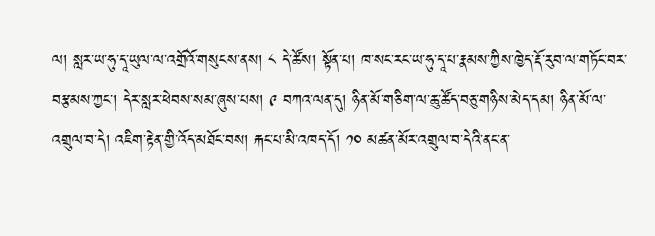ལ། སླར་ཡ་ཧུ་དཱ་ཡུལ་ལ་འགྲོའོ་གསུངས་ནས། ༨ དེ་ཚོས། སྟོན་པ། ཁ་སང་རང་ཡ་ཧུ་དཱ་པ་རྣམས་ཀྱིས་ཁྱེད་རྡོ་རུབ་ལ་གཏོང་བར་བརྩམས་ཀྱང་། དེར་སླར་ཕེབས་སམ་ཞུས་པས། ༩ བཀའ་ལན་དུ། ཉིན་མོ་གཅིག་ལ་ཆུ་ཚོད་བཅུ་གཉིས་མེད་དམ། ཉིན་མོ་ལ་འགྲུལ་བ་དེ། འཇིག་རྟེན་གྱི་འོད་མཐོང་བས། རྐང་པ་མི་འཁད་དོ། ༡༠ མཚན་མོར་འགྲུལ་བ་དེའི་ནང་ན་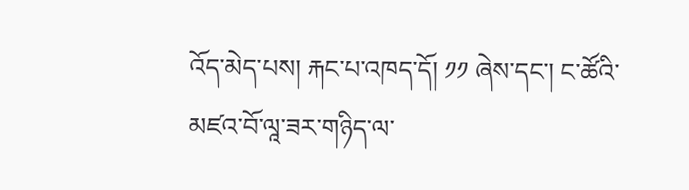འོད་མེད་པས། རྐང་པ་འཁད་དོ། ༡༡ ཞེས་དང་། ང་ཚོའི་མཛའ་བོ་ལཱ་ཟར་གཉིད་ལ་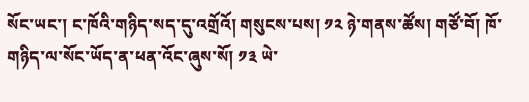སོང་ཡང་། ང་ཁོའི་གཉིད་སད་དུ་འགྲོའོ། གསུངས་པས། ༡༢ ཉེ་གནས་ཚོས། གཙོ་བོ། ཁོ་གཉིད་ལ་སོང་ཡོད་ན་ཕན་འོང་ཞུས་སོ། ༡༣ ཡེ་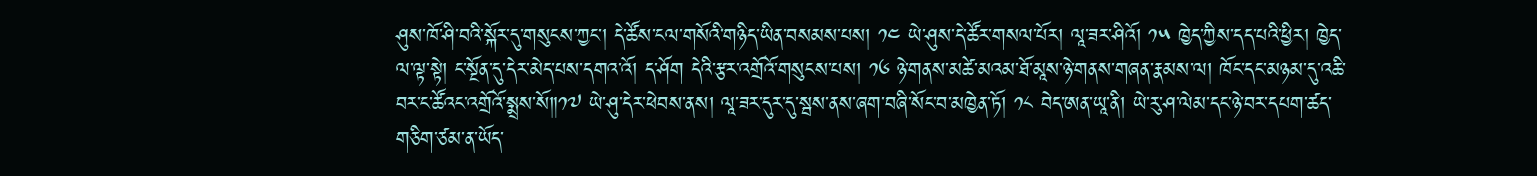ཤུས་ཁོ་ཤི་བའི་སྐོར་དུ་གསུངས་ཀྱང་། དེ་ཚོས་ངལ་གསོའི་གཉིད་ཡིན་བསམས་པས། ༡༤ ཡེ་ཤུས་དེ་ཚོར་གསལ་པོར། ལཱ་ཟར་ཤིའོ། ༡༥ ཁྱེད་ཀྱིས་དད་པའི་ཕྱིར། ཁྱེད་ལ་ལྟ་སྟེ། ང་སྔོན་དུ་དེར་མེད་པས་དགའ་འོ། ད་ཤོག དེའི་རྩར་འགྲོའོ་གསུངས་པས། ༡༦ ཉེ་གནས་མཚེ་མའམ་ཐོ་མཱས་ཉེ་གནས་གཞན་རྣམས་ལ། ཁོང་དང་མཉམ་དུ་འཆི་བར་ང་ཚོའང་འགྲོའོ་སྨྲས་སོ༎༡༧ ཡེ་ཤུ་དེར་ཕེབས་ནས། ལཱ་ཟར་དུར་དུ་སྦས་ནས་ཞག་བཞི་སོང་བ་མཁྱེན་ཏོ། ༡༨ བེད་ཨན་ཡཱ་ནི། ཡེ་རུ་ཤ་ལེམ་དང་ཉེ་བར་དཔག་ཚད་གཅིག་ཙམ་ན་ཡོད་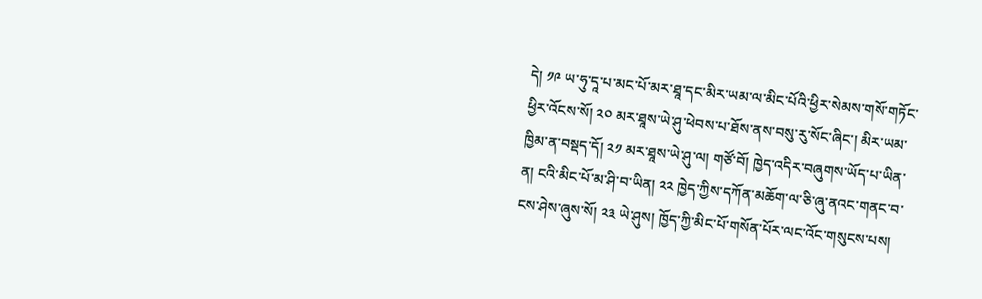དེ། ༡༩ ཡ་ཧུ་དཱ་པ་མང་པོ་མར་ཐཱ་དང་མིར་ཡམ་ལ་མིང་པོའི་ཕྱིར་སེམས་གསོ་གཏོང་ཕྱིར་འོངས་སོ། ༢༠ མར་ཐཱས་ཡེ་ཤུ་ཕེབས་པ་ཐོས་ནས་བསུ་རུ་སོང་ཞིང་། མིར་ཡམ་ཁྱིམ་ན་བསྡད་དོ། ༢༡ མར་ཐཱས་ཡེ་ཤུ་ལ། གཙོ་བོ། ཁྱེད་འདིར་བཞུགས་ཡོད་པ་ཡིན་ན། ངའི་མིང་པོ་མ་ཤི་བ་ཡིན། ༢༢ ཁྱེད་ཀྱིས་དཀོན་མཆོག་ལ་ཅི་ཞུ་ནའང་གནང་བ་ངས་ཤེས་ཞུས་སོ། ༢༣ ཡེ་ཤུས། ཁྱོད་ཀྱི་མིང་པོ་གསོན་པོར་ལང་འོང་གསུངས་པས།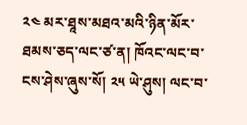༢༤ མར་ཐཱས་མཐའ་མའི་ཉིན་མོར་ཐམས་ཅད་ལང་ཙ་ན། ཁོའང་ལང་བ་ངས་ཤེས་ཞུས་སོ། ༢༥ ཡེ་ཤུས། ལང་བ་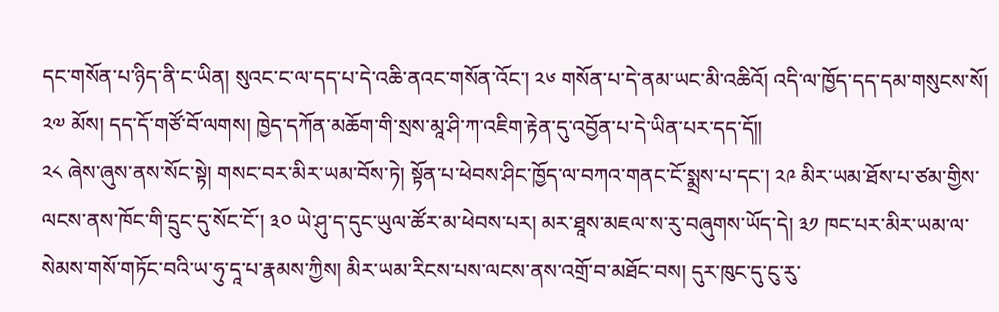དང་གསོན་པ་ཉིད་ནི་ང་ཡིན། སུའང་ང་ལ་དད་པ་དེ་འཆི་ནའང་གསོན་འོང་། ༢༦ གསོན་པ་དེ་ནམ་ཡང་མི་འཆིའོ། འདི་ལ་ཁྱོད་དད་དམ་གསུངས་སོ། ༢༧ མོས། དད་དོ་གཙོ་བོ་ལགས། ཁྱེད་དཀོན་མཆོག་གི་སྲས་མཱ་ཤི་ཀ་འཇིག་རྟེན་དུ་འབྱོན་པ་དེ་ཡིན་པར་དད་དོ༎
༢༨ ཞེས་ཞུས་ནས་སོང་སྟེ། གསང་བར་མིར་ཡམ་བོས་ཏེ། སྟོན་པ་ཕེབས་ཤིང་ཁྱོད་ལ་བཀའ་གནང་ངོ་སྨྲས་པ་དང་། ༢༩ མིར་ཡམ་ཐོས་པ་ཙམ་གྱིས་ལངས་ནས་ཁོང་གི་དྲུང་དུ་སོང་ངོ་། ༣༠ ཡེ་ཤུ་ད་དུང་ཡུལ་ཚོར་མ་ཕེབས་པར། མར་ཐཱས་མཇལ་ས་རུ་བཞུགས་ཡོད་དེ། ༣༡ ཁང་པར་མིར་ཡམ་ལ་སེམས་གསོ་གཏོང་བའི་ཡ་ཧུ་དཱ་པ་རྣམས་ཀྱིས། མིར་ཡམ་རིངས་པས་ལངས་ནས་འགྲོ་བ་མཐོང་བས། དུར་ཁུང་དུ་ངུ་རུ་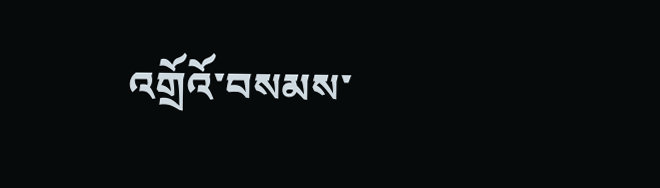འགྲོའོ་བསམས་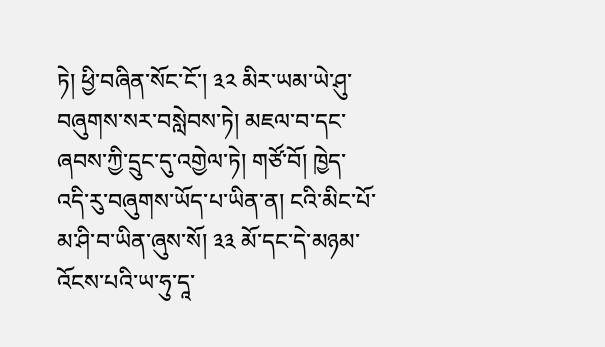ཏེ། ཕྱི་བཞིན་སོང་ངོ་། ༣༢ མིར་ཡམ་ཡེ་ཤུ་བཞུགས་སར་བསླེབས་ཏེ། མཇལ་བ་དང་ཞབས་ཀྱི་དྲུང་དུ་འགྱེལ་ཏེ། གཙོ་བོ། ཁྱེད་འདི་རུ་བཞུགས་ཡོད་པ་ཡིན་ན། ངའི་མིང་པོ་མ་ཤི་བ་ཡིན་ཞུས་སོ། ༣༣ མོ་དང་དེ་མཉམ་འོངས་པའི་ཡ་ཧུ་དཱ་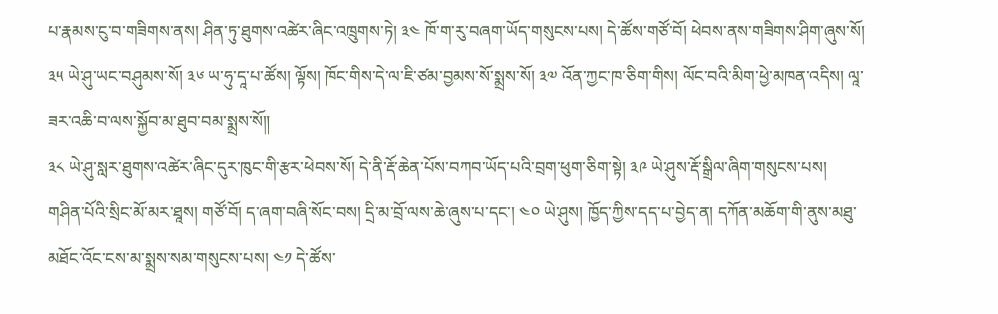པ་རྣམས་ངུ་བ་གཟིགས་ནས། ཤིན་ཏུ་ཐུགས་འཚེར་ཞིང་འཁྲུགས་ཏེ། ༣༤ ཁོ་ག་རུ་བཞག་ཡོད་གསུངས་པས། དེ་ཚོས་གཙོ་བོ། ཕེབས་ནས་གཟིགས་ཤིག་ཞུས་སོ། ༣༥ ཡེ་ཤུ་ཡང་བཤུམས་སོ། ༣༦ ཡ་ཧུ་དཱ་པ་ཚོས། ལྟོས། ཁོང་གིས་དེ་ལ་ཇི་ཙམ་བྱམས་སོ་སྨྲས་སོ། ༣༧ འོན་ཀྱང་ཁ་ཅིག་གིས། ལོང་བའི་མིག་ཕྱེ་མཁན་འདིས། ལཱ་ཟར་འཆི་བ་ལས་སྐྱོབ་མ་ཐུབ་བམ་སྨྲས་སོ༎
༣༨ ཡེ་ཤུ་སླར་ཐུགས་འཚེར་ཞིང་དུར་ཁུང་གི་རྩར་ཕེབས་སོ། དེ་ནི་རྡོ་ཆེན་པོས་བཀབ་ཡོད་པའི་བྲག་ཕུག་ཅིག་སྟེ། ༣༩ ཡེ་ཤུས་རྡོ་སྒྲིལ་ཞིག་གསུངས་པས། གཤིན་པོའི་སྲིང་མོ་མར་ཐཱས། གཙོ་བོ། ད་ཞག་བཞི་སོང་བས། དྲི་མ་བྲོ་ལས་ཆེ་ཞུས་པ་དང་། ༤༠ ཡེ་ཤུས། ཁྱོད་ཀྱིས་དད་པ་བྱེད་ན། དཀོན་མཆོག་གི་ནུས་མཐུ་མཐོང་འོང་ངས་མ་སྨྲས་སམ་གསུངས་པས། ༤༡ དེ་ཚོས་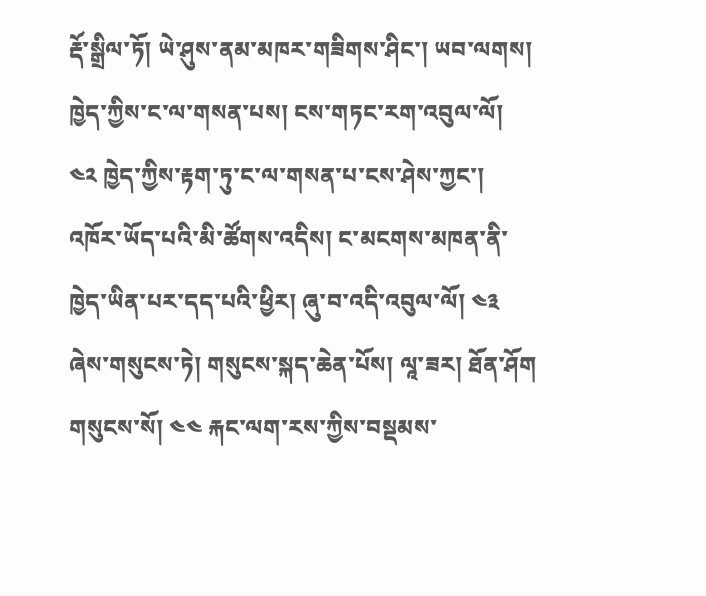རྡོ་སྒྲིལ་ཏོ། ཡེ་ཤུས་ནམ་མཁར་གཟིགས་ཤིང་། ཡབ་ལགས། ཁྱེད་ཀྱིས་ང་ལ་གསན་པས། ངས་གཏང་རག་འབུལ་ལོ། ༤༢ ཁྱེད་ཀྱིས་རྟག་ཏུ་ང་ལ་གསན་པ་ངས་ཤེས་ཀྱང་། འཁོར་ཡོད་པའི་མི་ཚོགས་འདིས། ང་མངགས་མཁན་ནི་ཁྱེད་ཡིན་པར་དད་པའི་ཕྱིར། ཞུ་བ་འདི་འབུལ་ལོ། ༤༣ ཞེས་གསུངས་ཏེ། གསུངས་སྐད་ཆེན་པོས། ལཱ་ཟར། ཐོན་ཤོག གསུངས་སོ། ༤༤ རྐང་ལག་རས་ཀྱིས་བསྡམས་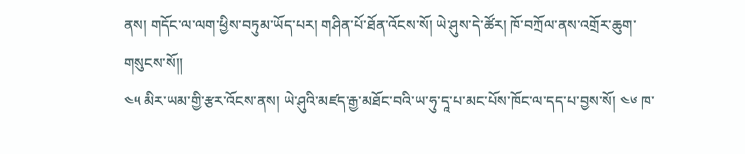ནས། གདོང་ལ་ལག་ཕྱིས་བཏུམ་ཡོད་པར། གཤིན་པོ་ཐོན་འོངས་སོ། ཡེ་ཤུས་དེ་ཚོར། ཁོ་བཀྲོལ་ནས་འགྲོར་ཆུག་གསུངས་སོ༎
༤༥ མིར་ཡམ་གྱི་རྩར་འོངས་ནས། ཡེ་ཤུའི་མཛད་རྒྱ་མཐོང་བའི་ཡ་ཧུ་དཱ་པ་མང་པོས་ཁོང་ལ་དད་པ་བྱས་སོ། ༤༦ ཁ་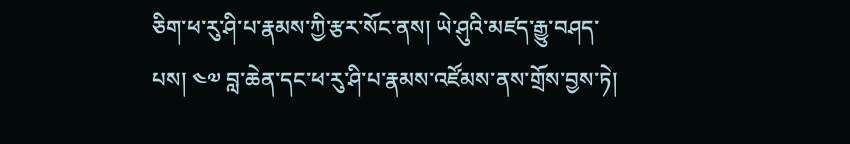ཅིག་ཕ་རུ་ཤི་པ་རྣམས་ཀྱི་རྩར་སོང་ནས། ཡེ་ཤུའི་མཛད་རྒྱུ་བཤད་པས། ༤༧ བླ་ཆེན་དང་ཕ་རུ་ཤི་པ་རྣམས་འཛོམས་ནས་གྲོས་བྱས་ཏེ།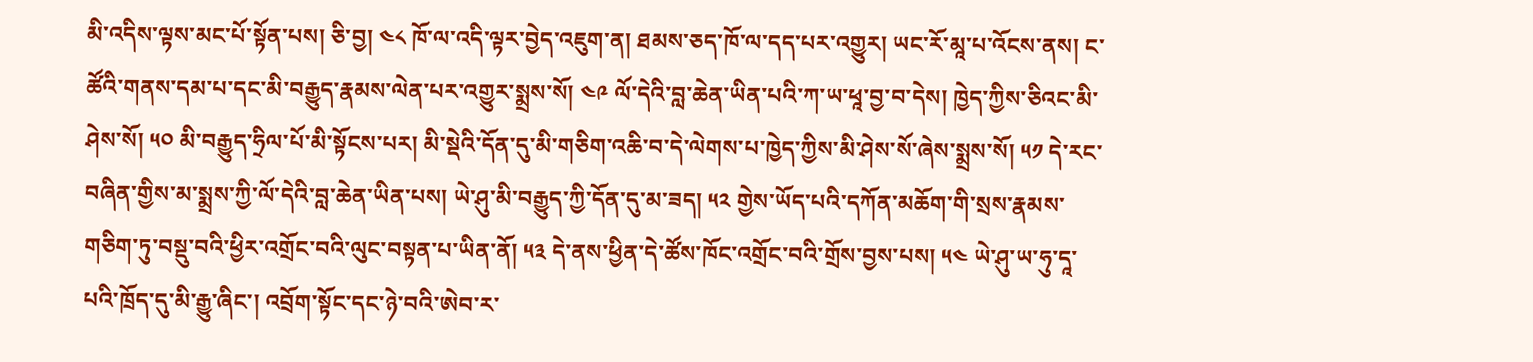མི་འདིས་ལྟས་མང་པོ་སྟོན་པས། ཅི་བྱ། ༤༨ ཁོ་ལ་འདི་ལྟར་བྱེད་འཇུག་ན། ཐམས་ཅད་ཁོ་ལ་དད་པར་འགྱུར། ཡང་རོ་མཱ་པ་འོངས་ནས། ང་ཚོའི་གནས་དམ་པ་དང་མི་བརྒྱུད་རྣམས་ལེན་པར་འགྱུར་སྨྲས་སོ། ༤༩ ལོ་དེའི་བླ་ཆེན་ཡིན་པའི་ཀ་ཡ་ཕཱ་བྱ་བ་དེས། ཁྱེད་ཀྱིས་ཅིའང་མི་ཤེས་སོ། ༥༠ མི་བརྒྱུད་ཧྲིལ་པོ་མི་སྟོངས་པར། མི་སྡེའི་དོན་དུ་མི་གཅིག་འཆི་བ་དེ་ལེགས་པ་ཁྱེད་ཀྱིས་མི་ཤེས་སོ་ཞེས་སྨྲས་སོ། ༥༡ དེ་རང་བཞིན་གྱིས་མ་སྨྲས་ཀྱི་ལོ་དེའི་བླ་ཆེན་ཡིན་པས། ཡེ་ཤུ་མི་བརྒྱུད་ཀྱི་དོན་དུ་མ་ཟད། ༥༢ གྱེས་ཡོད་པའི་དཀོན་མཆོག་གི་སྲས་རྣམས་གཅིག་ཏུ་བསྡུ་བའི་ཕྱིར་འགྲོང་བའི་ལུང་བསྟན་པ་ཡིན་ནོ། ༥༣ དེ་ནས་ཕྱིན་དེ་ཚོས་ཁོང་འགྲོང་བའི་གྲོས་བྱས་པས། ༥༤ ཡེ་ཤུ་ཡ་ཧུ་དཱ་པའི་ཁྲོད་དུ་མི་རྒྱུ་ཞིང་། འབྲོག་སྟོང་དང་ཉེ་བའི་ཨེབ་ར་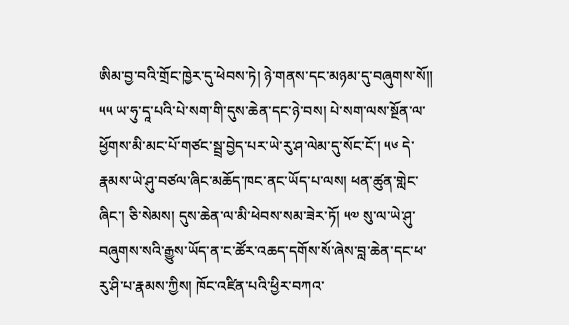ཨིམ་བྱ་བའི་གྲོང་ཁྱེར་དུ་ཕེབས་ཏེ། ཉེ་གནས་དང་མཉམ་དུ་བཞུགས་སོ༎
༥༥ ཡ་ཧུ་དཱ་པའི་པེ་སག་གི་དུས་ཆེན་དང་ཉེ་བས། པེ་སག་ལས་སྔོན་ལ་ཕྱོགས་མི་མང་པོ་གཙང་སྦྲ་བྱེད་པར་ཡེ་རུ་ཤ་ལེམ་དུ་སོང་ངོ་། ༥༦ དེ་རྣམས་ཡེ་ཤུ་བཙལ་ཞིང་མཆོད་ཁང་ནང་ཡོད་པ་ལས། ཕན་ཚུན་གླེང་ཞིང་། ཅི་སེམས། དུས་ཆེན་ལ་མི་ཕེབས་སམ་ཟེར་ཏོ། ༥༧ སུ་ལ་ཡེ་ཤུ་བཞུགས་སའི་རྒྱུས་ཡོད་ན་ང་ཚོར་འཆད་དགོས་སོ་ཞེས་བླ་ཆེན་དང་ཕ་རུ་ཤི་པ་རྣམས་ཀྱིས། ཁོང་འཛིན་པའི་ཕྱིར་བཀའ་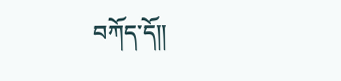བཀོད་དོ༎